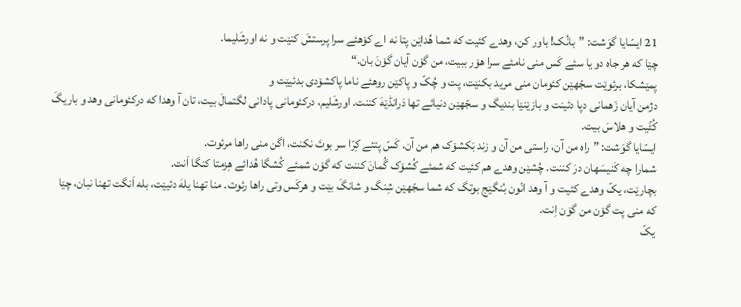21 ایسّایا گوَشت: ”بانُک! باور کن، وهدے کئیت که شما هُداێن پتا نه اے کۆهئے سرا پرستشَ کنێت و نه اورشَلیما.
چێا که هر جاه دو یا سئے کَس منی نامئے سرا هۆر ببیت، من گۆن آیان گۆنَ بان.“
پمێشکا، برئوێت سجّهێن کئومان منی مرید بکنێت، پت و چُکّ و پاکێن روهئے ناما پاکشۆدی بدئیێت و
دژمن آیان زَهمانی دپا دئینت و بازێنێا بندیگ و سجّهێن دنیائے تها دَرانڈێهَ کننت. اورشَلیم، درکئومانی پادانی لگتمالَ بیت، تان آ وهدا که درکئومانی وهد و باریگَ کُٹّیت و هلاسَ بیت.
ایسّایا گوَشت: ”راه من آن، راستی من آن و زند بَکشۆک هم من آن. کَسّ پتئے کِرّا سر بوتَ نکنت، اگن منی راها مرئوت.
شمارا چه کَنیسَهان درَ کننت. چُشێن وهدے هم کئیت که شمئے کُشۆک گُمانَ کننت که گۆن شمئے کُشگا هُدائے هِزمتا کنگا اَنت.
بچارێت، یکّ وهدے کئیت و آ وهد انّون بُنگێج بوتگ که شما سجّهێن شِنگ و شانگَ بێت و هرکَس وتی راها رئوت. منا تهنا یلهَ دئیێت، بله اَنگت تهنا نبان، چێا که منی پت گۆن من گۆن اِنت.
یکّ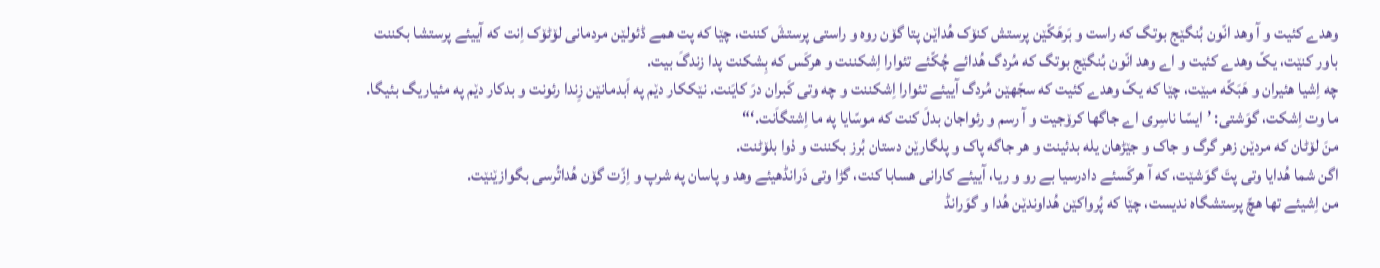وهدے کئیت و آ وهد انّون بُنگێج بوتگ که راست و بَرهَکّێن پرستش کنۆک هُداێن پتا گۆن روه و راستی پرستشَ کننت، چێا که پت همے ڈئولێن مردمانی لۆٹۆک اِنت که آییئے پرستشا بکننت
باور کنێت، یکّ وهدے کئیت و اے وهد انّون بُنگێج بوتگ که مُردگ هُدائے چُکّئے تئوارا اِشکننت و هرکَس که بِشکنت پدا زندگَ بیت.
چه اِشیا هئیران و هَبَکّه مبێت، چێا که یکّ وهدے کئیت که سجّهێن مُردگ آییئے تئوارا اِشکننت و چه وتی کَبران درَ کایَنت. نێککار دێم په اَبدمانێن زِندا رئونت و بدکار دێم په مئیاریگ بئیگا.
ما وت اِشکت، گوَشتی: ’ایسّا ناسِری اے جاگها کرۆجیت و آ رسم و رئواجان بدلَ کنت که موسّایا په ما اِشتگاَنت.‘“
منَ لۆٹان که مردێن زهر گرگ و جاک و جێڑهان یله بدئینت و هر جاگه پاک و پلگارێن دستان بُرز بکننت و دْوا بلۆٹنت.
اگن شما هُدایا وتی پتَ گوَشێت، که آ هرکَسئے دادرسیا بے رو و ریا، آییئے کارانی هسابا کنت، گڑا وتی دَرانڈهیئے وهد و پاسان په شرپ و اِزّت گۆن هُداتُرسی بگوازێنێت.
من اِشیئے تها هچّ پرستشگاه ندیست، چێا که پُرواکێن هُداوندێن هُدا و گوَرانڈ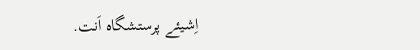اِشیئے پرستشگاه اَنت.